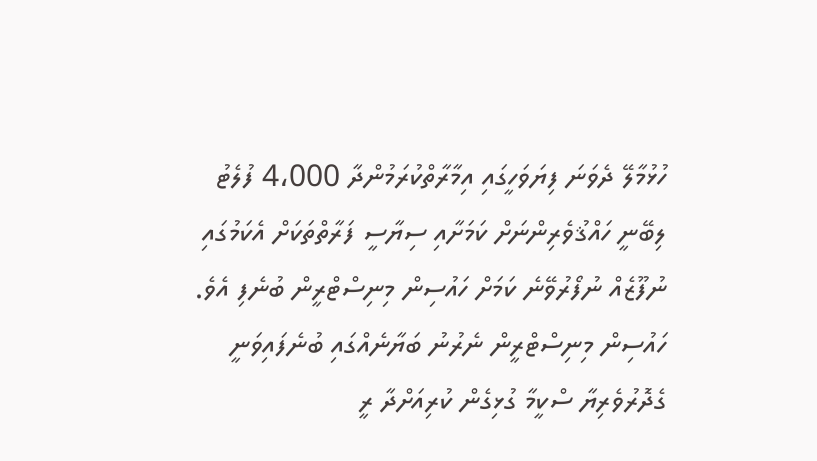ހުޅުމާލޭ ދެވަނަ ފިޔަވަހީގައި އިމާރާތްކުރަމުންދާ 4،000 ފުލެޓު ލިބޭނީ ހައްޤުވެރިންނަށް ކަމަށާއި ސިޔާސީ ފަރާތްތަކަށް އެކަމުގައި ނުފޫޒެއް ނުފޯރުވޭނެ ކަމަށް ހައުސިން މިނިސްޓްރީން ބުނެފި އެވެ.
ހައުސިން މިނިސްޓްރީން ނެރުނު ބަޔާނެއްގައި ބުނެފައިވަނީ ގެދޮރުވެރިޔާ ސްކީމާ ގުޅިގެން ކުރިއަށްދާ ރީ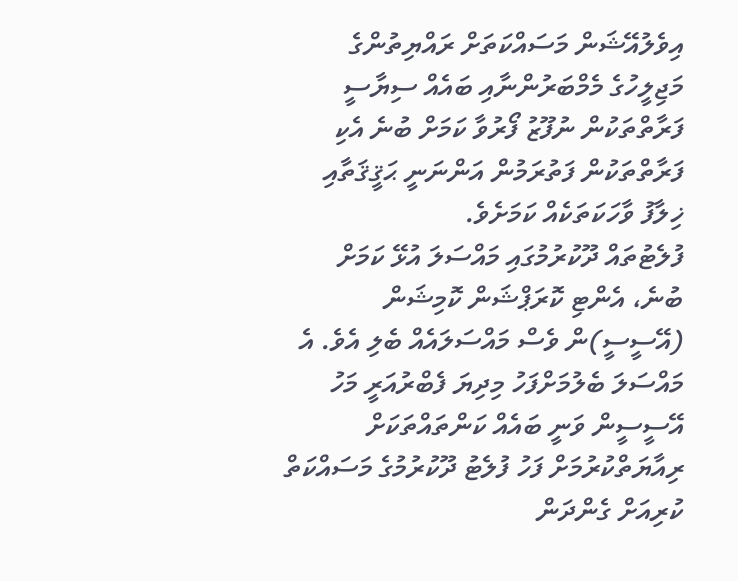އިވެލުއޭޝަން މަސައްކަތަށް ރައްޔިތުންގެ މަޖިލީހުގެ މެމްބަރުންނާއި ބައެއް ސިޔާސީ ފަރާތްތަކުން ނުފޫޒު ފޯރުވާ ކަމަށް ބުނެ އެކި ފަރާތްތަކުން ފަތުރަމުން އަންނަނީ ޙަޤީޤަތާއި ޚިލާފު ވާހަކަތަކެއް ކަމަށެވެ.
ފުލެޓުތައް ދޫކުރުމުގައި މައްސަލަ އުޅޭ ކަމަށް ބުނެ، އެންޓި ކޮރަޕްޝަން ކޮމިޝަން (އޭސީސީ)ން ވެސް މައްސަލައެއް ބެލި އެވެ. އެ މައްސަލަ ބެލުމަށްފަހު މިދިޔަ ފެބްރުއަރީ މަހު އޭސީސީން ވަނީ ބައެއް ކަންތައްތަކަށް ރިއާޔަތްކުރުމަށް ފަހު ފުލެޓު ދޫކުރުމުގެ މަސައްކަތް ކުރިއަށް ގެންދަން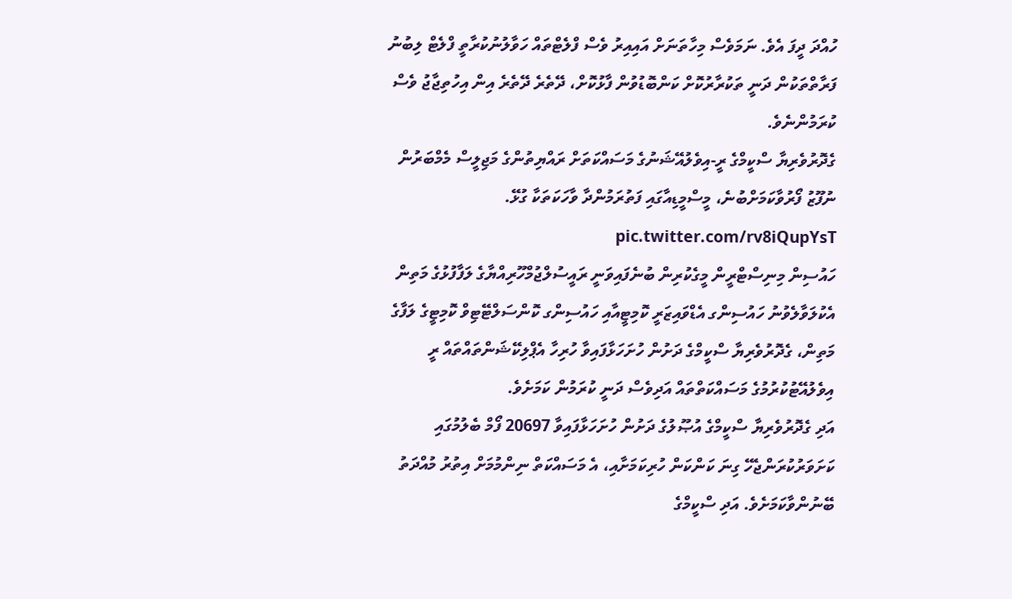ހުއްދަ ދީފަ އެވެ. ނަމަވެސް މިހާތަނަށް އައިއިރު ވެސް ފްލެޓްތައް ހަވާލުނުކުރާތީ ފްލެޓް ލިބުނު ފަރާތްތަކުން ދަނީ ތަކުރާރުކޮށް ކަންބޮޑުވުން ފާޅުކޮށް، ދޭތެރެ ދޭތެރެ އިން އިހުތިޖާޖު ވެސް ކުރަމުންނެވެ.
ގެދޮރުވެރިޔާ ސްކީމްގެ ރީ-އިވެލުއޭޝަނުގެ މަސައްކަތަށް ރައްޔިތުންގެ މަޖިލީސް މެމްބަރުން ނުފޫޒު ފޯރުވާކަމަށްބުނެ، މީސްމީޑިއާގައި ފަތުރަމުންދާ ވާހަކަތަކާ ގުޅޭ. pic.twitter.com/rv8iQupYsT
ހައުސިން މިނިސްޓްރީން މީގެކުރިން ބުނެފައިވަނީ ރައީސުލްޖުމްހޫރިއްޔާގެ ލަފާފުޅުގެ މަތިން އެކުލަވާލެވުނު ހައުސިންގ އެޑްވައިޒަރީ ކޮމިޓީއާއި ހައުސިންގ ކޮންސަލްޓޭޓިވް ކޮމިޓީގެ ލަފާގެ މަތިން، ގެދޮރުވެރިޔާ ސްކީމްގެ ދަށުން ހުށަހަޅާފައިވާ ހުރިހާ އެޕްލިކޭޝަންތައްތައް ރީ އިވެލުއޭޓުކުރުމުގެ މަސައްކަތްތައް އަދިވެސް ދަނީ ކުރަމުން ކަމަށެވެ.
އަދި ގެދޮރުވެރިޔާ ސްކީމްގެ އުޞޫލުގެ ދަށުން ހުށަހަޅާފައިވާ 20697 ފޯމް ބެލުމުގައި ކަށަވަރުކުރަންޖެހޭ ގިނަ ކަންކަން ހުރިކަމަށާއި، އެ މަސައްކަތް ނިންމުމަށް އިތުރު މުއްދަތު ބޭނުންވާކަމަށެވެ. އަދި ސްކީމްގެ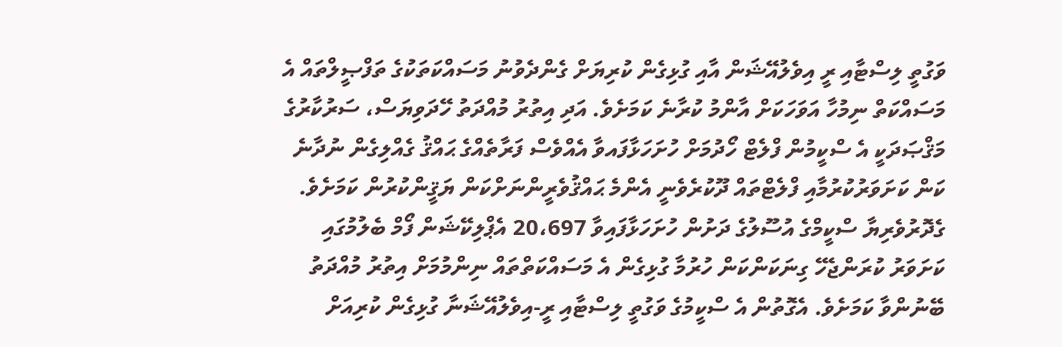ވަގުތީ ލިސްޓާއި ރީ އިވެލުއޭޝަން އާއި ގުޅިގެން ކުރިޔަށް ގެންދެވުނު މަސައްކަތަކުގެ ތަފްޞީލްތައް އެ މަސައްކަތް ނިމުހާ އަވަހަކަށް އާންމު ކުރާނެ ކަމަށެވެ. އަދި އިތުރު މުއްދަތު ހޭދަވިޔަސް، ސަރުކާރުގެ މަޤްޞަދަކީ އެ ސްކީމުން ފްލެޓް ހޯދުމަށް ހުށަހަޅާފައވާ އެއްވެސް ފަރާތެއްގެ ޙައްޤު ގެއްލިގެން ނުދާނެ ކަން ކަށަވަރުކުރުމާއި ފްލެޓްތައް ދޫކުރެވެނީ އެންމެ ޙައްޤުވެރީންނަށްކަން ޔަޤީންކުރުން ކަމަށެވެ.
ގެދޮރުވެރިޔާ ސްކީމްގެ އުސޫލުގެ ދަށުން ހުށަހަޅާފައިވާ 20،697 އެޕްލިކޭޝަން ފޯމް ބެލުމުގައި ކަށަވަރު ކުރަންޖެހޭ ގިނަކަންކަން ހުރުމާ ގުޅިގެން އެ މަސައްކަތްތައް ނިންމުމަށް އިތުރު މުއްދަތު ބޭނުންވާ ކަމަށެވެ. އެގޮތުން އެ ސްކީމުގެ ވަގުތީ ލިސްޓާއި ރީ-އިވެލުއޭޝަނާ ގުޅިގެން ކުރިއަށް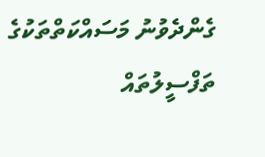ގެންދެވުނު މަސައްކަތްތަކުގެ ތަފްސީލުތައް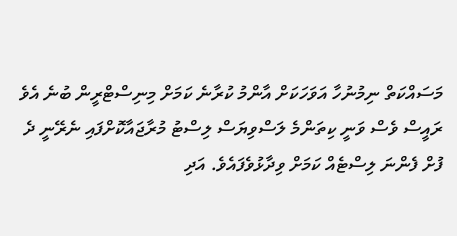މަސައްކަތް ނިމުނުހާ އަވަހަކަށް އާންމު ކުރާނެ ކަމަށް މިނިސްޓްރީން ބުނެ އެވެ
ރައީސް ވެސް ވަނީ ކިތަންމެ ލަސްވިޔަސް ލިސްޓު މުރާޖައާކޮށްފައި ނެރޭނީ ދެ ފުށް ފެންނަ ލިސްޓެއް ކަމަށް ވިދާޅުވެފައެވެ. އަދި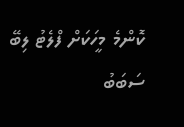ކޮންމެ މީހަކަށް ފްލެޓު ލިބޭ ސަބަބު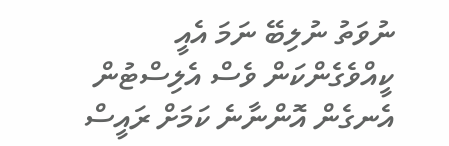ނުވަތު ނުލިބޭ ނަމަ އެއީ ކީއްވެގެންކަން ވެސް އެލިސްޓުން އެނގެން އޮންނާނެ ކަމަށް ރައީސް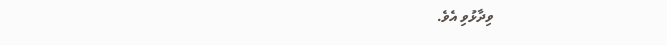ވިދާޅުވި އެވެ.